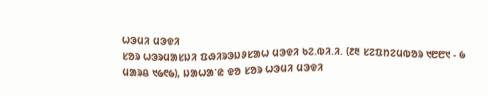ᱦᱳᱢᱤ ᱢᱳᱫᱤ
ᱥᱚᱨ ᱦᱳᱨᱢᱟᱥᱡᱤ ᱯᱷᱤᱨᱳᱡᱽᱥᱟᱦ ᱢᱳᱫᱤ ᱠᱮ.ᱵᱤ.ᱤ. (᱒᱓ ᱥᱮᱯᱴᱮᱢᱵᱚᱨ ᱑᱘᱘᱑ - ᱙ ᱢᱟᱨᱪ ᱑᱙᱖᱙), ᱡᱟᱦᱟᱸᱭ ᱫᱚ ᱥᱚᱨ ᱦᱳᱢᱤ ᱢᱳᱫᱤ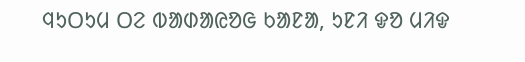ᱧᱩᱛᱩᱢ ᱛᱮ ᱵᱟᱰᱟᱭᱚᱜ ᱠᱟᱱᱟ, ᱩᱱᱤ ᱫᱚ ᱢᱤᱫ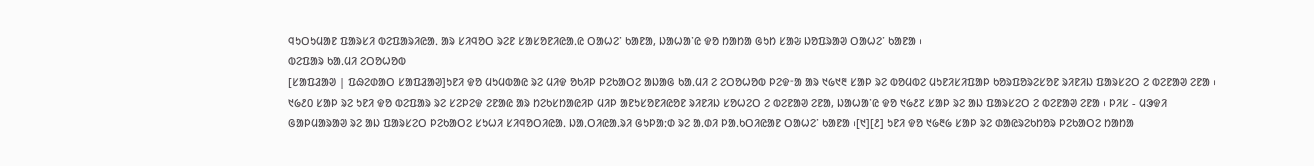ᱧᱩᱛᱩᱢᱟᱱ ᱯᱟᱨᱥᱤ ᱵᱮᱯᱟᱨᱤᱭᱟᱹ ᱟᱨ ᱥᱤᱧᱚᱛ ᱨᱮᱱ ᱥᱟᱥᱚᱱᱤᱭᱟᱹᱭ ᱛᱟᱦᱮᱸ ᱠᱟᱱᱟ, ᱡᱟᱦᱟᱸᱭ ᱫᱚ ᱴᱟᱴᱟ ᱜᱩᱴ ᱥᱟᱶ ᱡᱚᱯᱨᱟᱣ ᱛᱟᱦᱮᱸ ᱠᱟᱱᱟ ᱾
ᱵᱮᱯᱟᱨ ᱠᱟᱹᱢᱤ ᱮᱛᱚᱦᱚᱵ
[ᱥᱟᱯᱲᱟᱣ | ᱯᱷᱮᱰᱟᱛ ᱥᱟᱯᱲᱟᱣ]ᱩᱱᱤ ᱫᱚ ᱢᱩᱢᱵᱟᱭ ᱨᱮ ᱢᱤᱫ ᱚᱠᱤᱞ ᱞᱮᱠᱟᱛᱮ ᱟᱡᱟᱜ ᱠᱟᱹᱢᱤ ᱮ ᱮᱛᱚᱦᱚᱵ ᱞᱮᱫᱼᱟ ᱟᱨ ᱑᱙᱑᱓ ᱥᱟᱞ ᱨᱮ ᱵᱚᱢᱵᱮ ᱢᱩᱱᱤᱥᱤᱯᱟᱞ ᱠᱚᱨᱯᱚᱨᱮᱥᱚᱱ ᱨᱤᱱᱤᱡ ᱯᱟᱨᱥᱮᱛ ᱮ ᱵᱮᱱᱟᱣ ᱮᱱᱟ ᱾ ᱑᱙᱒᱐ ᱥᱟᱞ ᱨᱮ ᱩᱱᱤ ᱫᱚ ᱵᱮᱯᱟᱨ ᱨᱮ ᱥᱮᱞᱮᱫ ᱮᱱᱟᱭ ᱟᱨ ᱴᱮᱠᱥᱴᱟᱭᱤᱞ ᱢᱤᱞ ᱟᱱᱩᱥᱚᱱᱤᱭᱚᱱ ᱨᱤᱱᱤᱡ ᱥᱚᱦᱮᱛ ᱮ ᱵᱮᱱᱟᱣ ᱮᱱᱟ, ᱡᱟᱦᱟᱸᱭ ᱫᱚ ᱑᱙᱒᱗ ᱥᱟᱞ ᱨᱮ ᱟᱡ ᱯᱟᱨᱥᱮᱛ ᱮ ᱵᱮᱱᱟᱣ ᱮᱱᱟ ᱾ ᱞᱤᱥ - ᱢᱳᱫᱤ ᱜᱟᱞᱢᱟᱨᱟᱣ ᱨᱮ ᱟᱡ ᱯᱟᱨᱥᱮᱛ ᱞᱮᱠᱟᱛᱮ ᱥᱩᱦᱤ ᱥᱤᱧᱚᱛᱤᱭᱟᱹ ᱡᱟᱹᱛᱤᱭᱟᱹᱨᱤ ᱜᱩᱞᱟᱺᱰ ᱨᱮ ᱟᱹᱰᱤ ᱞᱟᱹᱠᱛᱤᱭᱟᱱ ᱛᱟᱦᱮᱸ ᱠᱟᱱᱟ ᱾[᱑][᱒] ᱩᱱᱤ ᱫᱚ ᱑᱙᱓᱙ ᱥᱟᱞ ᱨᱮ ᱰᱟᱭᱨᱮᱠᱴᱚᱨ ᱞᱮᱠᱟᱛᱮ ᱴᱟᱴᱟ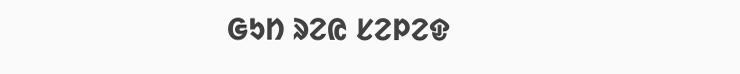ᱜᱩᱴ ᱨᱮᱭ ᱥᱮᱞᱮᱫ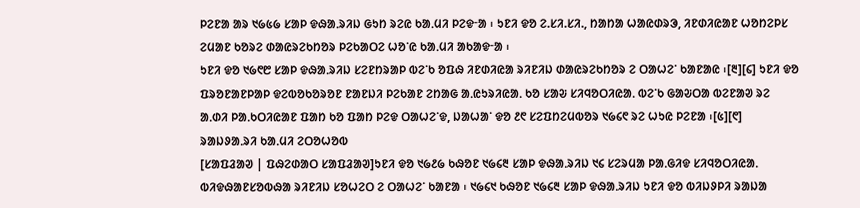ᱞᱮᱱᱟ ᱟᱨ ᱑᱙᱕᱙ ᱥᱟᱞ ᱫᱷᱟᱹᱨᱤᱡ ᱜᱩᱴ ᱨᱮᱭ ᱠᱟᱹᱢᱤ ᱞᱮᱫᱼᱟ ᱾ ᱩᱱᱤ ᱫᱚ ᱮ.ᱥᱤ.ᱥᱤ., ᱴᱟᱴᱟ ᱦᱟᱭᱰᱨᱳ, ᱤᱱᱰᱤᱭᱟᱱ ᱦᱚᱴᱮᱞᱥ ᱮᱢᱟᱱ ᱠᱚᱨᱮ ᱰᱟᱭᱨᱮᱠᱴᱚᱨ ᱞᱮᱠᱟᱛᱮ ᱦᱚᱸᱭ ᱠᱟᱹᱢᱤ ᱟᱠᱟᱫᱼᱟ ᱾
ᱩᱱᱤ ᱫᱚ ᱑᱙᱖᱘ ᱥᱟᱞ ᱫᱷᱟᱹᱨᱤᱡ ᱥᱮᱱᱴᱨᱟᱞ ᱵᱮᱸᱠ ᱚᱯᱷ ᱤᱱᱰᱤᱭᱟ ᱨᱤᱱᱤᱡ ᱰᱟᱭᱨᱮᱠᱴᱚᱨ ᱮ ᱛᱟᱦᱮᱸ ᱠᱟᱱᱟᱭ ᱾[᱓][᱔] ᱩᱱᱤ ᱫᱚ ᱯᱨᱚᱱᱟᱱᱞᱟᱞ ᱫᱮᱵᱚᱠᱚᱨᱚᱱ ᱱᱟᱱᱡᱤ ᱞᱮᱠᱟᱱ ᱮᱴᱟᱜ ᱟᱹᱭᱩᱨᱤᱭᱟᱹ ᱠᱚ ᱥᱟᱶ ᱥᱤᱧᱚᱛᱤᱭᱟᱹ ᱵᱮᱸᱠ ᱜᱟᱶᱛᱟ ᱵᱮᱱᱟᱣ ᱨᱮ ᱟᱹᱰᱤ ᱞᱟᱹᱠᱛᱤᱭᱟᱱ ᱯᱟᱴ ᱠᱚ ᱯᱟᱴ ᱞᱮᱫ ᱛᱟᱦᱮᱸᱫ, ᱡᱟᱦᱟᱸ ᱫᱚ ᱒᱖ ᱥᱮᱯᱴᱮᱢᱵᱚᱨ ᱑᱙᱔᱖ ᱨᱮ ᱦᱩᱭ ᱞᱮᱱᱟ ᱾[᱕][᱖]
ᱨᱟᱡᱽᱟᱹᱨᱤ ᱠᱟᱹᱢᱤ ᱮᱛᱚᱦᱚᱵ
[ᱥᱟᱯᱲᱟᱣ | ᱯᱷᱮᱰᱟᱛ ᱥᱟᱯᱲᱟᱣ]ᱩᱱᱤ ᱫᱚ ᱑᱙᱒᱙ ᱠᱷᱚᱱ ᱑᱙᱔᱓ ᱥᱟᱞ ᱫᱷᱟᱹᱨᱤᱡ ᱑᱔ ᱥᱮᱨᱢᱟ ᱞᱟᱹᱜᱤᱫ ᱥᱤᱧᱚᱛᱤᱭᱟᱹ ᱵᱤᱫᱷᱟᱱᱥᱚᱵᱷᱟ ᱨᱤᱱᱤᱡ ᱥᱚᱦᱮᱛ ᱮ ᱛᱟᱦᱮᱸ ᱠᱟᱱᱟ ᱾ ᱑᱙᱔᱑ ᱠᱷᱚᱱ ᱑᱙᱔᱓ ᱥᱟᱞ ᱫᱷᱟᱹᱨᱤᱡ ᱩᱱᱤ ᱫᱚ ᱵᱤᱡᱽᱞᱤ ᱨᱟᱡᱟ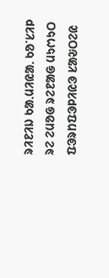ᱨᱤᱱᱤᱡ ᱠᱟᱹᱢᱤᱭᱟᱹ ᱠᱚᱸᱥᱤᱞ ᱨᱮ ᱮᱢᱚᱜ ᱨᱮᱱᱟᱜ ᱢᱩᱬᱩᱛ ᱯᱳᱨᱴᱯᱳᱞᱤᱭᱳ ᱥᱟᱶᱛᱮᱭ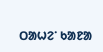ᱛᱟᱦᱮᱸ ᱠᱟᱱᱟ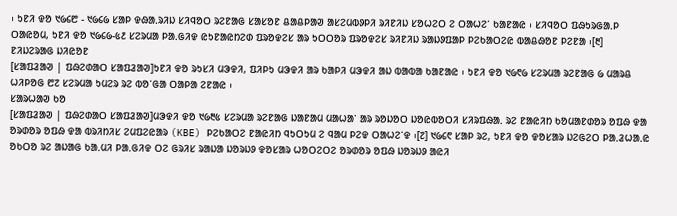᱾ ᱩᱱᱤ ᱫᱚ ᱑᱙᱔᱘ - ᱑᱙᱔᱙ ᱥᱟᱞ ᱫᱷᱟᱹᱨᱤᱡ ᱥᱤᱧᱚᱛ ᱨᱮᱱᱟᱜ ᱥᱟᱥᱚᱱ ᱪᱟᱪᱞᱟᱣ ᱟᱥᱮᱢᱵᱽᱞᱤ ᱨᱤᱱᱤᱡ ᱥᱚᱦᱮᱛ ᱮ ᱛᱟᱦᱮᱸ ᱠᱟᱱᱟᱭ ᱾ ᱥᱤᱧᱚᱛ ᱯᱷᱩᱨᱜᱟᱹᱞ ᱛᱟᱭᱚᱢ, ᱩᱱᱤ ᱫᱚ ᱑᱙᱔᱙-᱕᱒ ᱥᱮᱨᱢᱟ ᱞᱟᱹᱜᱤᱫ ᱭᱩᱱᱟᱭᱴᱮᱰ ᱯᱨᱚᱫᱮᱥ ᱟᱨ ᱩᱛᱛᱚᱨ ᱯᱨᱚᱫᱮᱥ ᱨᱤᱱᱤᱡ ᱨᱟᱡᱽᱯᱟᱞ ᱞᱮᱠᱟᱛᱮᱭ ᱵᱟᱪᱷᱚᱱ ᱞᱮᱱᱟ ᱾[᱓]
ᱱᱤᱡᱮᱨᱟᱜ ᱡᱤᱭᱚᱱ
[ᱥᱟᱯᱲᱟᱣ | ᱯᱷᱮᱰᱟᱛ ᱥᱟᱯᱲᱟᱣ]ᱩᱱᱤ ᱫᱚ ᱨᱩᱥᱤ ᱢᱳᱫᱤ, ᱯᱤᱞᱩ ᱢᱳᱫᱤ ᱟᱨ ᱠᱟᱞᱤ ᱢᱳᱫᱤ ᱟᱡ ᱵᱟᱵᱟ ᱠᱟᱱᱟᱭ ᱾ ᱩᱱᱤ ᱫᱚ ᱑᱙᱖᱙ ᱥᱮᱨᱢᱟ ᱨᱮᱱᱟᱜ ᱙ ᱢᱟᱨᱪ ᱦᱤᱞᱚᱜ ᱘᱗ ᱥᱮᱨᱢᱟ ᱩᱢᱮᱨ ᱨᱮ ᱵᱚᱸᱜᱟ ᱛᱟᱞᱟ ᱮᱱᱟᱭ ᱾
ᱥᱟᱨᱦᱟᱣ ᱠᱚ
[ᱥᱟᱯᱲᱟᱣ | ᱯᱷᱮᱰᱟᱛ ᱥᱟᱯᱲᱟᱣ]ᱢᱳᱫᱤ ᱫᱚ ᱑᱙᱓᱕ ᱥᱮᱨᱢᱟ ᱨᱮᱱᱟᱜ ᱡᱟᱱᱟᱢ ᱢᱟᱦᱟᱸ ᱟᱨ ᱨᱚᱡᱚᱛ ᱡᱚᱭᱵᱚᱛᱤ ᱥᱤᱨᱯᱷᱟᱹ ᱨᱮ ᱱᱟᱭᱤᱴ ᱠᱚᱢᱟᱱᱰᱚᱨ ᱚᱯᱷ ᱫᱟ ᱚᱨᱰᱚᱨ ᱚᱯᱷ ᱫᱟ ᱵᱨᱤᱴᱤᱥ ᱮᱢᱯᱮᱭᱟᱨ (KBE) ᱞᱮᱠᱟᱛᱮ ᱱᱟᱭᱤᱴ ᱧᱩᱛᱩᱢ ᱮ ᱧᱟᱢ ᱞᱮᱫ ᱛᱟᱦᱮᱸᱫ ᱾[᱗] ᱑᱙᱔᱖ ᱥᱟᱞ ᱨᱮ, ᱩᱱᱤ ᱫᱚ ᱫᱚᱥᱟᱨ ᱡᱮᱜᱮᱛ ᱞᱟᱹᱲᱦᱟᱹᱭ ᱚᱠᱛᱚ ᱨᱮ ᱟᱡᱟᱜ ᱠᱟᱹᱢᱤ ᱞᱟᱹᱜᱤᱫ ᱛᱮ ᱜᱨᱤᱥ ᱨᱟᱡᱟ ᱡᱚᱨᱡᱽ ᱫᱚᱥᱟᱨ ᱦᱚᱛᱮᱛᱮ ᱚᱨᱰᱚᱨ ᱚᱯᱷ ᱡᱚᱨᱡᱽ ᱟᱭᱤ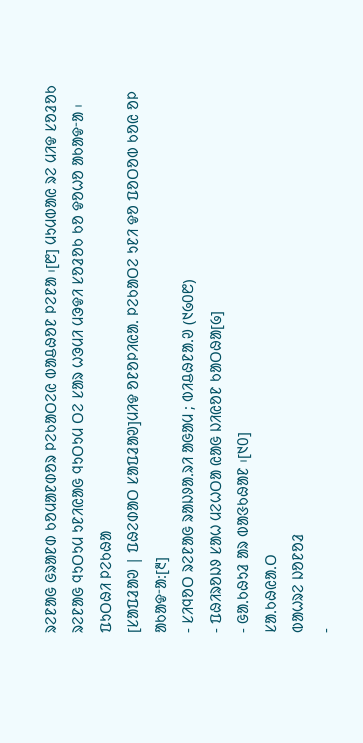ᱨᱮᱱᱟᱜ ᱜᱨᱟᱱᱰ ᱠᱚᱢᱟᱱᱰᱚᱨ ᱞᱮᱠᱟᱛᱮᱭ ᱵᱟᱪᱷᱚᱱ ᱞᱮᱱᱟ ᱾[᱘] ᱢᱩᱢᱵᱟᱭ ᱨᱮ ᱢᱤᱫ ᱥᱚᱲᱚᱠ ᱨᱮᱱᱟᱜ ᱧᱩᱛᱩᱢ ᱩᱱᱤᱭᱟᱜ ᱧᱩᱛᱩᱢ ᱛᱮ ᱥᱟᱨ ᱦᱳᱢᱤ ᱢᱳᱫᱤ ᱥᱚᱲᱚᱠ ᱠᱚ ᱫᱚᱦᱚ ᱟᱠᱟᱫᱼᱟ ᱾
ᱯᱩᱛᱷᱤ ᱞᱮᱠᱷᱟ
[ᱥᱟᱯᱲᱟᱣ | ᱯᱷᱮᱰᱟᱛ ᱥᱟᱯᱲᱟᱣ]ᱢᱤᱫ ᱚᱱᱚᱞᱤᱭᱟᱹ ᱞᱮᱠᱟᱛᱮ ᱩᱱᱤ ᱫᱚ ᱯᱚᱛᱚᱵ ᱠᱚᱭ ᱚᱞ ᱟᱠᱟᱫᱼᱟ:[᱓]
- ᱥᱤᱧᱚᱛ ᱨᱮᱱᱟᱜ ᱨᱟᱡᱽᱟᱹᱨᱤ ᱟᱜᱟᱢ ; ᱵᱤᱪᱷᱱᱟᱹᱣ (᱑᱙᱐᱘)
- ᱯᱷᱤᱨᱚᱡᱽ ᱥᱟᱦ ᱢᱮᱦᱛᱟ ᱭᱟᱜ ᱡᱤᱭᱚᱱ ᱠᱟᱛᱷᱟ[᱙]
- ᱜᱟᱹᱠᱷᱩᱲ ᱟᱨ ᱵᱟᱝᱠᱷᱟᱱ ᱾[᱑᱐]
ᱥᱟᱹᱠᱷᱭᱟᱹᱛ
ᱵᱟᱦᱨᱮ ᱡᱚᱱᱚᱲ
-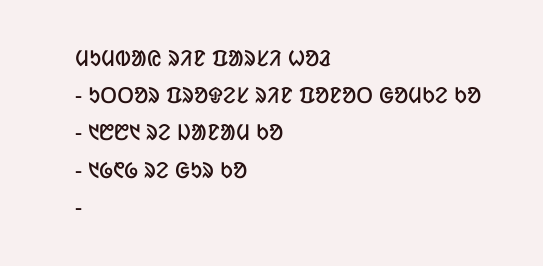ᱢᱩᱢᱵᱟᱭ ᱨᱤᱱ ᱯᱟᱨᱥᱤ ᱦᱚᱲ
- ᱩᱛᱛᱚᱨ ᱯᱨᱚᱫᱮᱥ ᱨᱤᱱ ᱯᱚᱱᱚᱛ ᱜᱚᱢᱠᱮ ᱠᱚ
- ᱑᱘᱘᱑ ᱨᱮ ᱡᱟᱱᱟᱢ ᱠᱚ
- ᱑᱙᱖᱙ ᱨᱮ ᱜᱩᱨ ᱠᱚ
-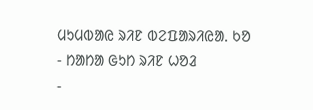ᱢᱩᱢᱵᱟᱭ ᱨᱤᱱ ᱵᱮᱯᱟᱨᱤᱭᱟᱹ ᱠᱚ
- ᱴᱟᱴᱟ ᱜᱩᱴ ᱨᱤᱱ ᱦᱚᱲ
-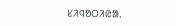ᱥᱤᱧᱚᱛᱤᱭᱟᱹ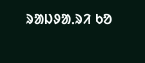ᱨᱟᱡᱽᱟᱹᱨᱤ ᱠᱚ